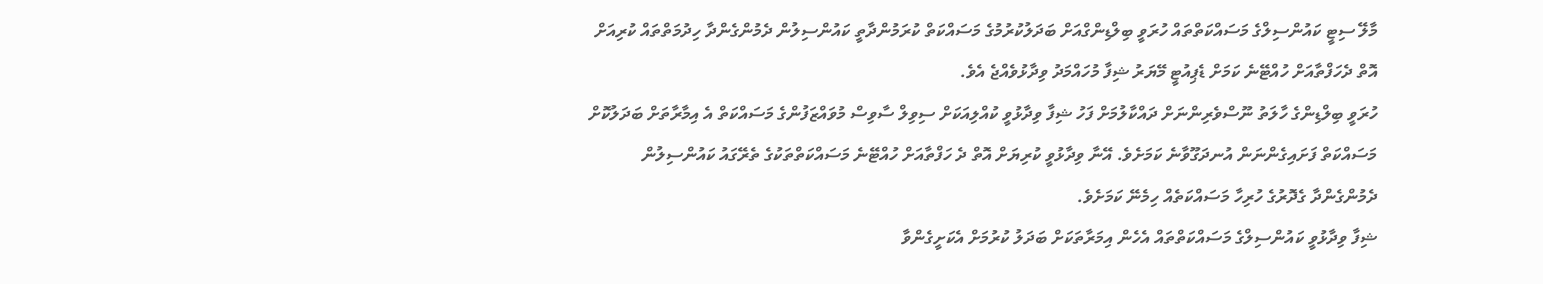މާލޭ ސިޓީ ކައުންސިލްގެ މަސައްކަތްތައް ހުރަވީ ބިލްޑިންގްއަށް ބަދަލުކުރުމުގެ މަސައްކަތް ކުރަމުންދާތީ ކައުންސިލުން ދެމުންގެންދާ ހިދުމަތްތައް ކުރިއަށް އޮތް ދެހަފްތާއަށް ހުއްޓޭނެ ކަމަށް ޑެޕިއުޓީ މޭޔަރު ޝިފާ މުހައްމަދު ވިދާޅުވެއްޖެ އެވެ.
ހުރަވީ ބިލްޑިންގެ ހާލަތު ނޫސްވެރިންނަށް ދައްކާލުމަށް ފަހު ޝިފާ ވިދާޅުވީ ކުއްލިއަކަށް ސިވިލް ސާވިސް މުވައްޒަފުންގެ މަސައްކަތް އެ އިމާރާތަށް ބަދަލުކޮށް މަސައްކަތް ފަށައިގެންނަން އުނދަގޫވާނެ ކަމަށެވެ. އޭނާ ވިދާޅުވީ ކުރިޔަށް އޮތް ދެ ހަފްތާއަށް ހުއްޓޭނެ މަސައްކަތްތަކުގެ ތެރޭގައު ކައުންސިލުން ދެމުންގެންދާ ގެދޮރުގެ ހުރިހާ މަސައްކަތެއް ހިމެނޭ ކަމަށެވެ.
ޝިފާ ވިދާޅުވީ ކައުންސިލްގެ މަސައްކަތްތައް އެހެން އިމަރާތަކަށް ބަދަލު ކުރުމަށް އެކަށީގެންވާ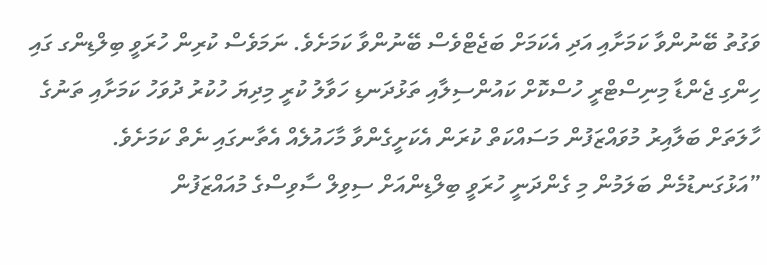ވަގުތު ބޭނުންވާ ކަމަށާއި އަދި އެކަމަށް ބަޖެޓްވެސް ބޭނުންވާ ކަމަށެވެ. ނަމަވެސް ކުރިން ހުރަވީ ބިލްޑިންގ ގައި ހިންގި ޖެންޑާ މިނިސްޓްރީ ހުސްކޮށް ކައުންސިލާއި ތަޅުދަނޑި ހަވާލު ކުރީ މިދިޔަ ހުކުރު ދުވަހު ކަމަށާއި ތަނުގެ ހާލަތަށް ބަލާއިރު މުވައްޒަފުން މަސައްކަތް ކުރަން އެކަށީގެންވާ މާހައުލެއް އެތާނގައި ނެތް ކަމަށެވެ.
”އަޅުގަނޑުމެން ބަލަމުން މި ގެންދަނީ ހުރަވީ ބިލްޑިންއަށް ސިވިލް ސާވިސްގެ މުއައްޒަފުން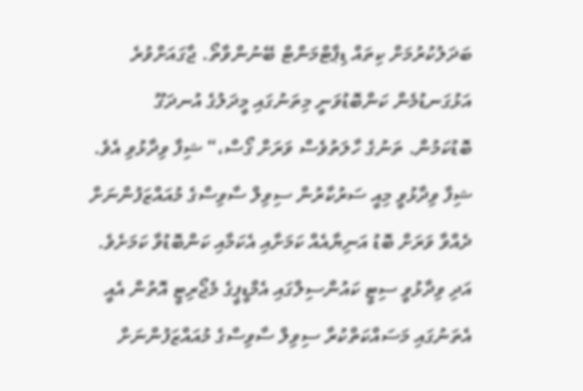ބަދަލުކުރުމަށް ކިތައް ޑިޕާޓްމަންޓް ބޭނުންވާތޯ. ޖާގައަށްވުރެ އަޅުގަނޑުމެން ކަންބޮޑުވަނީ މިތަނުގައި މީދަލުގެ އުނދަގޫ ބޮޑުކަމުން. ތަނުގެ ހާލަތުވެސް ވަރަށް ގޯސް،“ ޝިފާ ވިދާޅުވި އެވެ.
ޝިފާ ވިދާޅުވީ މިއީ ސަރުކާރުން ސިވިލް ސާވިސްގެ މުއައްޒަފުންނަށް ދެއްވާ ވަރަށް ބޮޑު އަނިޔާއެއް ކަމަށާއި އެކަމާއި ކަންބޮޑުވާ ކަމަށެވެ. އަދި ވިދާޅުވީ ސިޓީ ކައުންސިލްގައި އެމްޑީޕީގެ މެޖޯރިޓީ އޮތުން އެއީ އެތަނުގައި މަސައްކަތްކުރާ ސިވިލް ސާވިސްގެ މުއައްޒަފުންނަށް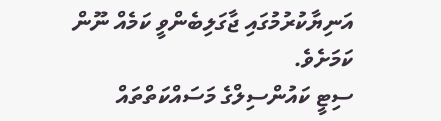އަނިޔާކުރުމުގައި ޖާގަލިބެންވީ ކަމެއް ނޫން ކަމަށެވެ.
ސިޓީ ކައުންސިލްގެ މަސައްކަތްތައް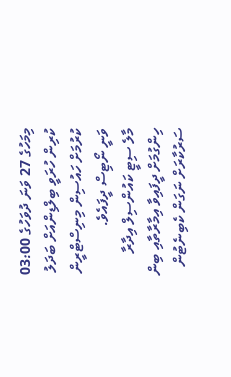މިމަހުގެ 27 ވަނަ ދުވަހުގެ 03:00 ކުރިން ހުރަވީ ބިލްޑިންއަށް ބަދަލު ކުރުމަށް ހައުސިން މިނިސްޓްރީން ވަނީ ނޯޓިސް ދީފައެވެ.
މާލެ ސިޓީ ކައުންސިލް އިދާރާ ހިންގުމަށް ދީފައިވާ އިމާރާތާއި ބިން ސަރުކާރަށް ނަގަން ކެބިނެޓުން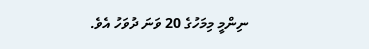ނިންމީ މިމަހުގެ 20 ވަނަ ދުވަހު އެވެ.